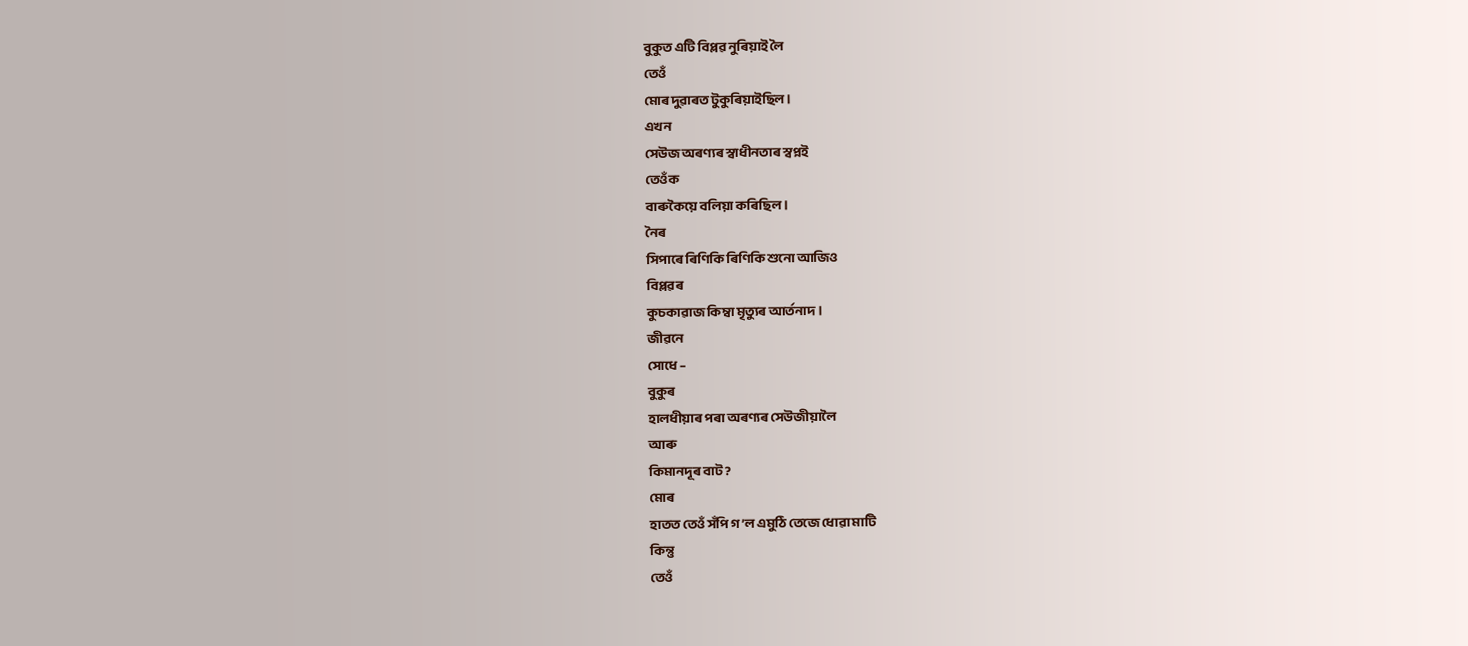বুকুত এটি বিপ্লৱ নুৰিয়াই লৈ
তেওঁ
মোৰ দুৱাৰত টুকুৰিয়াইছিল ।
এখন
সেউজ অৰণ্যৰ স্বাধীনতাৰ স্বপ্নই
তেওঁক
বাৰুকৈয়ে বলিয়া কৰিছিল ।
নৈৰ
সিপাৰে ৰিণিকি ৰিণিকি শুনো আজিও
বিপ্লৱৰ
কুচকাৱাজ কিম্বা মৃত্যুৰ আৰ্তনাদ ।
জীৱনে
সোধে –
বুকুৰ
হালধীয়াৰ পৰা অৰণ্যৰ সেউজীয়ালৈ
আৰু
কিমানদূৰ বাট ?
মোৰ
হাতত তেওঁ সঁপি গ’ল এমুঠি তেজে ধোৱা মাটি
কিন্তু
তেওঁ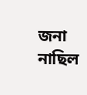জনা নাছিল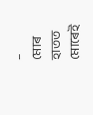–
মোৰ
হাতত মোৰেই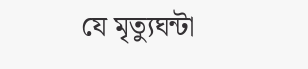যে মৃত্যুঘন্টা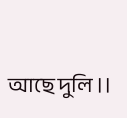আছে দুলি ।।